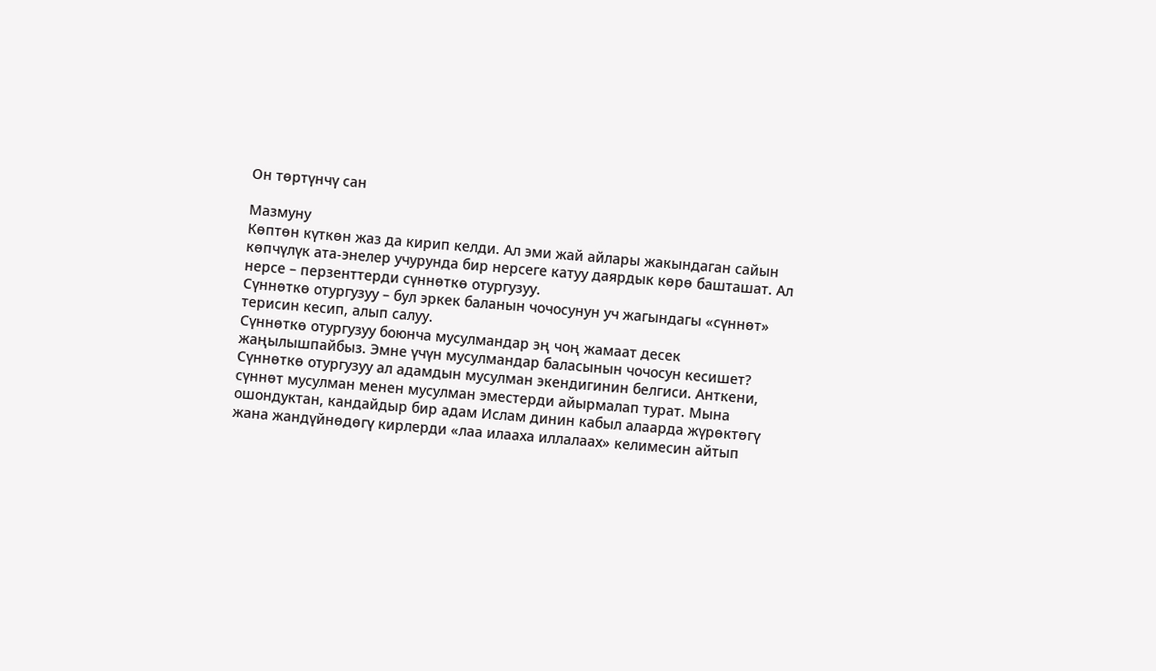Он төртүнчү сан

Мазмуну
Көптөн күткөн жаз да кирип келди. Ал эми жай айлары жакындаган сайын көпчүлүк ата-энелер учурунда бир нерсеге катуу даярдык көрө башташат. Ал нерсе – перзенттерди сүннөткө отургузуу.
Сүннөткө отургузуу – бул эркек баланын чочосунун уч жагындагы «сүннөт» терисин кесип, алып салуу.
Сүннөткө отургузуу боюнча мусулмандар эң чоң жамаат десек жаңылышпайбыз. Эмне үчүн мусулмандар баласынын чочосун кесишет?
Сүннөткө отургузуу ал адамдын мусулман экендигинин белгиси. Анткени, сүннөт мусулман менен мусулман эместерди айырмалап турат. Мына ошондуктан, кандайдыр бир адам Ислам динин кабыл алаарда жүрөктөгү жана жандүйнөдөгү кирлерди «лаа илааха иллалаах» келимесин айтып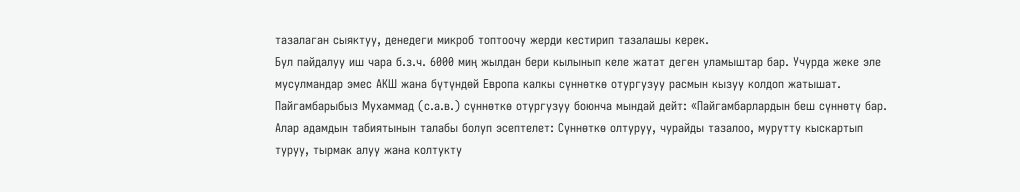тазалаган сыяктуу, денедеги микроб топтоочу жерди кестирип тазалашы керек.
Бул пайдалуу иш чара б.з.ч. 6000 миң жылдан бери кылынып келе жатат деген уламыштар бар. Учурда жеке эле мусулмандар эмес АКШ жана бүтүндөй Европа калкы сүннөткө отургузуу расмын кызуу колдоп жатышат.
Пайгамбарыбыз Мухаммад (с.а.в.) сүннөткө отургузуу боюнча мындай дейт: «Пайгамбарлардын беш сүннөтү бар. Алар адамдын табиятынын талабы болуп эсептелет: Сүннөткө олтуруу, чурайды тазалоо, мурутту кыскартып туруу, тырмак алуу жана колтукту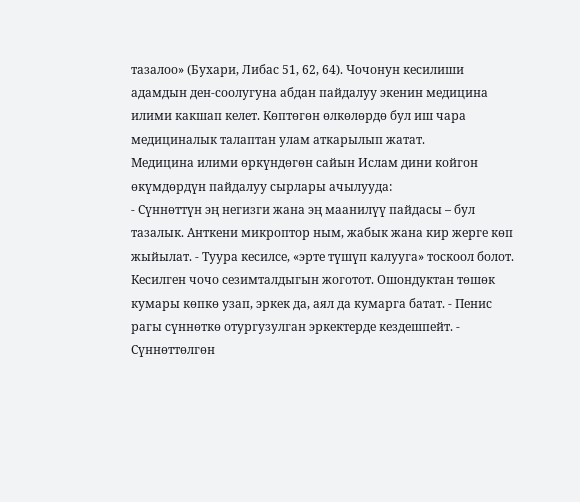тазалоо» (Бухари, Либас 51, 62, 64). Чочонун кесилиши адамдын ден-соолугуна абдан пайдалуу экенин медицина илими какшап келет. Көптөгөн өлкөлөрдө бул иш чара медициналык талаптан улам аткарылып жатат.
Медицина илими өркүндөгөн сайын Ислам дини койгон өкүмдөрдүн пайдалуу сырлары ачылууда:
- Сүннөттүн эң негизги жана эң маанилүү пайдасы – бул тазалык. Анткени микроптор ным, жабык жана кир жерге көп жыйылат. - Туура кесилсе, «эрте түшүп калууга» тоскоол болот. Кесилген чочо сезимталдыгын жоготот. Ошондуктан төшөк кумары көпкө узап, эркек да, аял да кумарга батат. - Пенис рагы сүннөткө отургузулган эркектерде кездешпейт. - Сүннөттөлгөн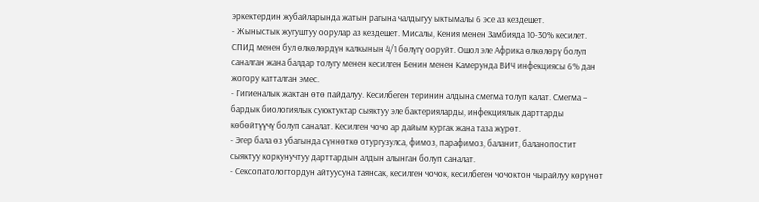эркектердин жубайларында жатын рагына чалдыгуу ыктымалы 6 эсе аз кездешет.
- Жыныстык жугуштуу оорулар аз кездешет. Мисалы, Кения менен Замбияда 10-30% кесилет. СПИД менен бул өлкөлөрдүн калкынын 4/1 бөлүгү ооруйт. Ошол эле Африка өлкөлөрү болуп саналган жана балдар толугу менен кесилген Бенин менен Камерунда ВИЧ инфекциясы 6% дан жогору катталган эмес.
- Гигиеналык жактан өтө пайдалуу. Кесилбеген теринин алдына смегма толуп калат. Смегма – бардык биологиялык суюктуктар сыяктуу эле бактерияларды, инфекциялык дарттарды көбөйтүүчү болуп саналат. Кесилген чочо ар дайым кургак жана таза жүрөт.
- Эгер бала өз убагында сүннөткө отургузулса, фимоз, парафимоз, баланит, баланопостит сыяктуу коркунучтуу дарттардын алдын алынган болуп саналат.
- Сексопатологтордун айтуусуна таянсак, кесилген чочок, кесилбеген чочоктон чырайлуу көрүнөт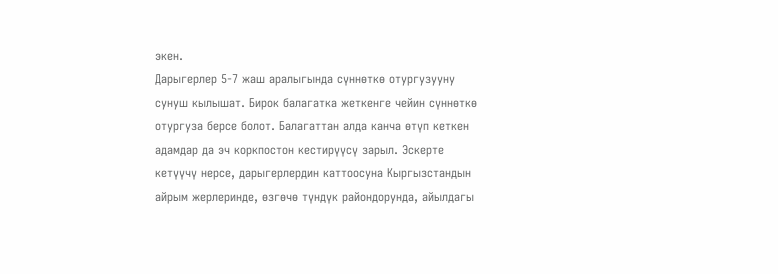экен.
Дарыгерлер 5-7 жаш аралыгында сүннөткө отургузууну сунуш кылышат. Бирок балагатка жеткенге чейин сүннөткө отургуза берсе болот. Балагаттан алда канча өтүп кеткен адамдар да эч коркпостон кестирүүсү зарыл. Эскерте кетүүчү нерсе, дарыгерлердин каттоосуна Кыргызстандын айрым жерлеринде, өзгөчө түндүк райондорунда, айылдагы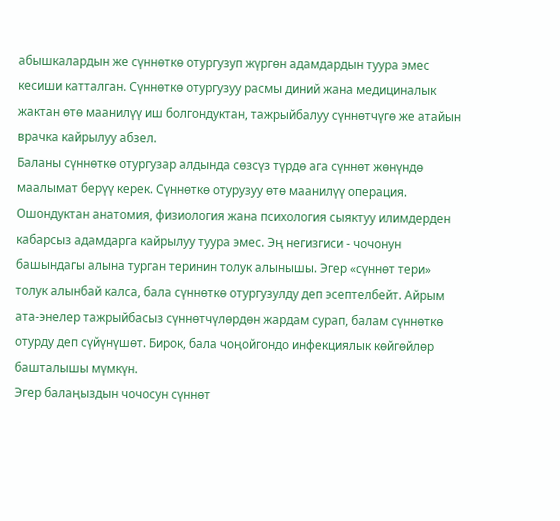абышкалардын же сүннөткө отургузуп жүргөн адамдардын туура эмес кесиши катталган. Сүннөткө отургузуу расмы диний жана медициналык жактан өтө маанилүү иш болгондуктан, тажрыйбалуу сүннөтчүгө же атайын врачка кайрылуу абзел.
Баланы сүннөткө отургузар алдында сөзсүз түрдө ага сүннөт жөнүндө маалымат берүү керек. Сүннөткө отурузуу өтө маанилүү операция. Ошондуктан анатомия, физиология жана психология сыяктуу илимдерден кабарсыз адамдарга кайрылуу туура эмес. Эң негизгиси - чочонун башындагы алына турган теринин толук алынышы. Эгер «сүннөт тери» толук алынбай калса, бала сүннөткө отургузулду деп эсептелбейт. Айрым ата-энелер тажрыйбасыз сүннөтчүлөрдөн жардам сурап, балам сүннөткө отурду деп сүйүнүшөт. Бирок, бала чоңойгондо инфекциялык көйгөйлөр башталышы мүмкүн.
Эгер балаңыздын чочосун сүннөт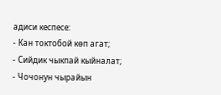адиси кеспесе:
- Кан токтобой көп агат;
- Сийдик чыкпай кыйналат;
- Чочонун чырайын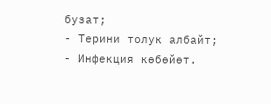бузат;
- Терини толук албайт;
- Инфекция көбөйөт.